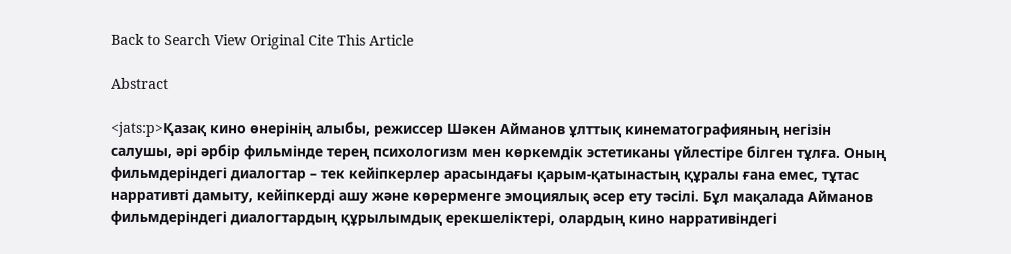Back to Search View Original Cite This Article

Abstract

<jats:p>Қазақ кино өнерінің алыбы, режиссер Шәкен Айманов ұлттық кинематографияның негізін салушы, әрі әрбір фильмінде терең психологизм мен көркемдік эстетиканы үйлестіре білген тұлға. Оның фильмдеріндегі диалогтар – тек кейіпкерлер арасындағы қарым-қатынастың құралы ғана емес, тұтас нарративті дамыту, кейіпкерді ашу және көрерменге эмоциялық әсер ету тәсілі. Бұл мақалада Айманов фильмдеріндегі диалогтардың құрылымдық ерекшеліктері, олардың кино нарративіндегі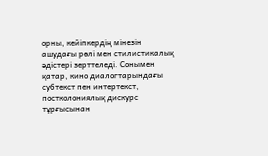орны, кейіпкердің мінезін ашудағы рөлі мен стилистикалық әдістері зерттеледі. Сонымен қатар, кино диалогтарындағы субтекст пен интертекст, постколониялық дискурс тұрғысынан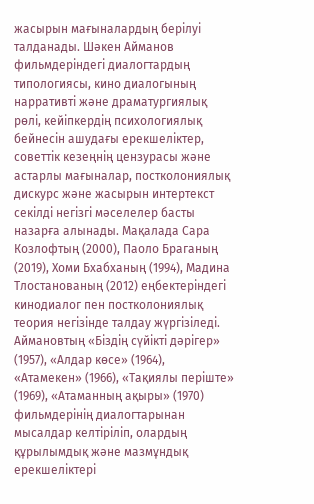жасырын мағыналардың берілуі талданады. Шәкен Айманов фильмдеріндегі диалогтардың типологиясы, кино диалогының нарративті және драматургиялық рөлі, кейіпкердің психологиялық бейнесін ашудағы ерекшеліктер, советтік кезеңнің цензурасы және астарлы мағыналар, постколониялық дискурс және жасырын интертекст секілді негізгі мәселелер басты назарға алынады. Мақалада Сара Козлофтың (2000), Паоло Браганың (2019), Хоми Бхабханың (1994), Мадина Тлостанованың (2012) еңбектеріндегі кинодиалог пен постколониялық теория негізінде талдау жүргізіледі. Аймановтың «Біздің сүйікті дәрігер» (1957), «Алдар көсе» (1964), «Атамекен» (1966), «Тақиялы періште» (1969), «Атаманның ақыры» (1970) фильмдерінің диалогтарынан мысалдар келтіріліп, олардың құрылымдық және мазмұндық ерекшеліктері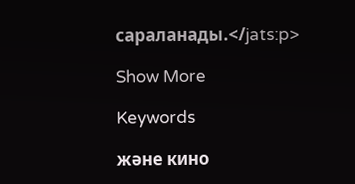сараланады.</jats:p>

Show More

Keywords

және кино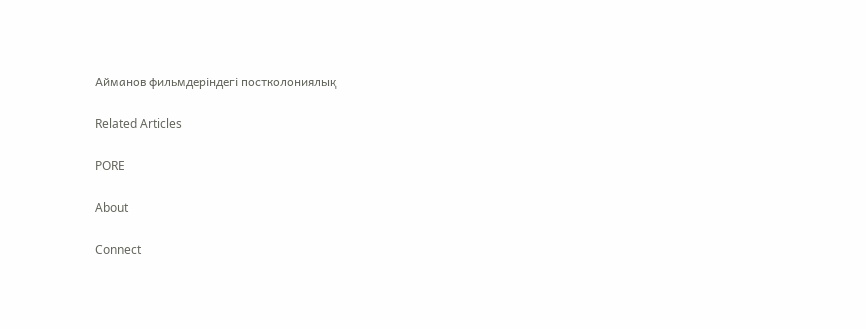Айманов фильмдеріндегі постколониялық

Related Articles

PORE

About

Connect